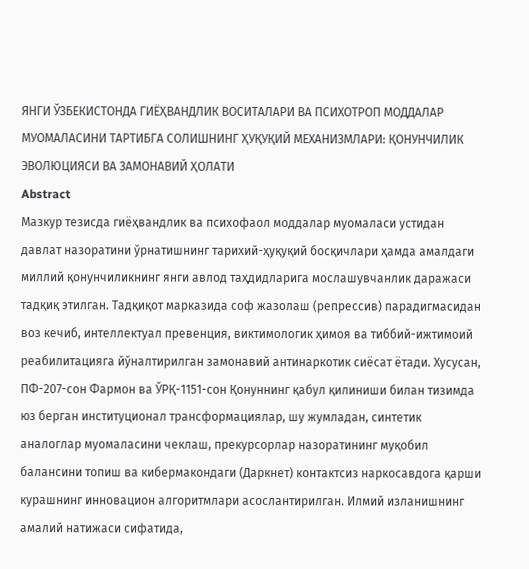ЯНГИ ЎЗБЕКИСТОНДА ГИЁҲВАНДЛИК ВОСИТАЛАРИ ВА ПСИХОТРОП МОДДАЛАР МУОМАЛАСИНИ ТАРТИБГА СОЛИШНИНГ ҲУҚУҚИЙ МЕХАНИЗМЛАРИ: ҚОНУНЧИЛИК ЭВОЛЮЦИЯСИ ВА ЗАМОНАВИЙ ҲОЛАТИ
Abstract
Мазкур тезисда гиёҳвандлик ва психофаол моддалар муомаласи устидан давлат назоратини ўрнатишнинг тарихий-ҳуқуқий босқичлари ҳамда амалдаги миллий қонунчиликнинг янги авлод таҳдидларига мослашувчанлик даражаси тадқиқ этилган. Тадқиқот марказида соф жазолаш (репрессив) парадигмасидан воз кечиб, интеллектуал превенция, виктимологик ҳимоя ва тиббий-ижтимоий реабилитацияга йўналтирилган замонавий антинаркотик сиёсат ётади. Хусусан, ПФ-207-сон Фармон ва ЎРҚ-1151-сон Қонуннинг қабул қилиниши билан тизимда юз берган институционал трансформациялар, шу жумладан, синтетик аналоглар муомаласини чеклаш, прекурсорлар назоратининг муқобил балансини топиш ва кибермакондаги (Даркнет) контактсиз наркосавдога қарши курашнинг инновацион алгоритмлари асослантирилган. Илмий изланишнинг амалий натижаси сифатида,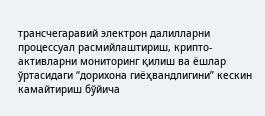трансчегаравий электрон далилларни процессуал расмийлаштириш, крипто-активларни мониторинг қилиш ва ёшлар ўртасидаги “дорихона гиёҳвандлигини” кескин камайтириш бўйича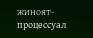жиноят-процессуал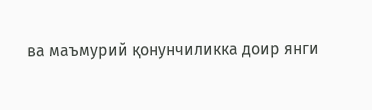ва маъмурий қонунчиликка доир янги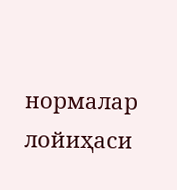нормалар лойиҳаси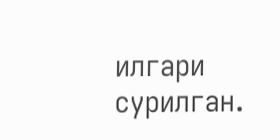илгари сурилган.